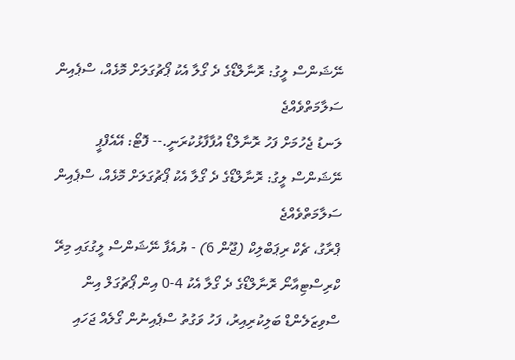ނޭޝަންސް ލީގު: ރޮނާލްޑޯގެ ދެ ގޯލާ އެކު ޕޯޗުގަލަށް މޮޅެއް، ސްޕެއިން ސަލާމަތްވެއްޖެ
ލަނޑު ޖެހުމަށް ފަހު ރޮނާލްޑޯ އުފާފާޅުކުރަނީ.-- ފޮޓޯ: އޭއެފްޕީ
ނޭޝަންސް ލީގު: ރޮނާލްޑޯގެ ދެ ގޯލާ އެކު ޕޯޗުގަލަށް މޮޅެއް، ސްޕެއިން ސަލާމަތްވެއްޖެ
ޕްރާގު، ޗެކް ރިޕަބްލިކް (ޖޫން 6) - ޔުއެފާ ނޭޝަންސް ލީގުގައި މިރޭ ކްރިސްޓިއާނޯ ރޮނާލްޑޯގެ ދެ ގޯލާ އެކު 4-0 އިން ޕޯޗުގަލް އިން ސްވިޒަލެންޑް ބަލިކުރިއިރު، ފަހު ވަގުތު ސްޕެއިނުން ގޯލެއް ޖަހައި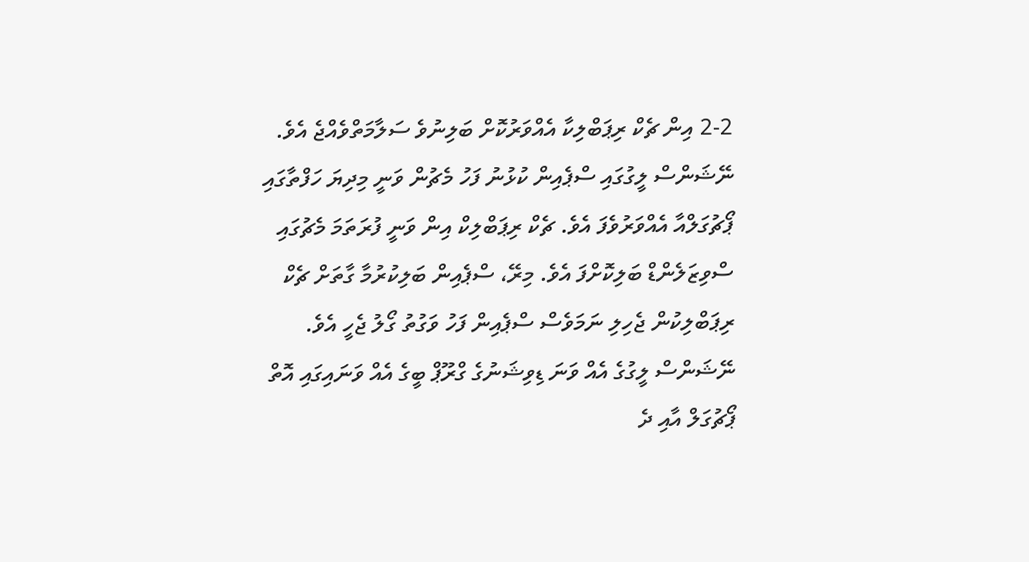2-2 އިން ޗެކް ރިޕަބްލިކާ އެއްވަރުކޮށް ބަލިނުވެ ސަލާމަތްވެއްޖެ އެވެ.
ނޭޝަންސް ލީގުގައި ސްޕެއިން ކުޅުނު ފަހު މެޗުން ވަނީ މިދިޔަ ހަފްތާގައި ޕޯޗުގަލްއާ އެއްވަރުވެފަ އެވެ. ޗެކް ރިޕަބްލިކް އިން ވަނީ ފުރަތަމަ މެޗުގައި ސްވިޒަލެންޑް ބަލިކޮށްފަ އެވެ. މިރޭ، ސްޕެއިން ބަލިކުރުމާ ގާތަށް ޗެކް ރިޕަބްލިކުން ޖެހިލި ނަމަވެސް ސްޕެއިން ފަހު ވަގުތު ގޯލު ޖެހީ އެވެ. ނޭޝަންސް ލީގުގެ އެއް ވަނަ ޑިވިޝަނުގެ ގްރޫޕް ބީގެ އެއް ވަނައިގައި އޮތް ޕޯޗުގަލް އާއި ދެ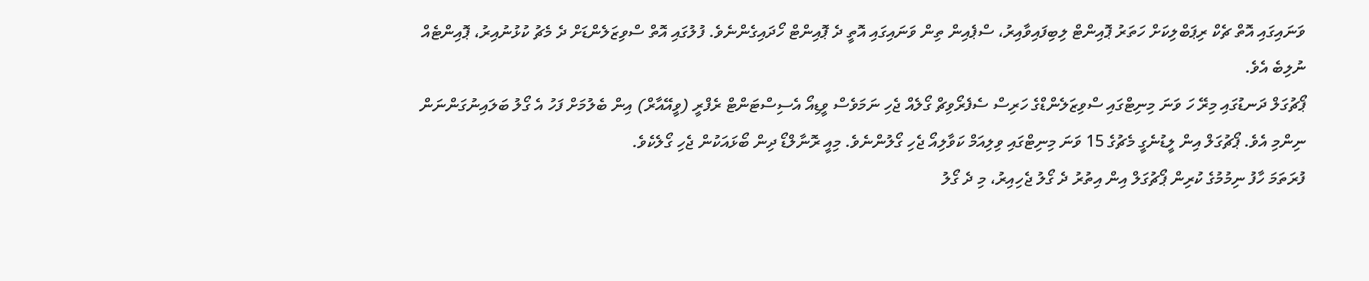ވަނައިގައި އޮތް ޗެކް ރިޕަބްލިކަށް ހަތަރު ޕޮއިންޓް ލިބިފައިވާއިރު، ސްޕެއިން ތިން ވަނައިގައި އޮތީ ދެ ޕޮއިންޓް ހޯދައިގެންނެވެ. ފުލުގައި އޮތް ސްވިޒަލެންޑަށް ދެ މެޗު ކުޅުނުއިރު، ޕޮއިންޓެއް ނުލިބެ އެވެ.
ޕޯޗުގަލް ދަނޑުގައި މިރޭ ހަ ވަނަ މިނިޓްގައި ސްވިޒަލެންޑްގެ ހަރިސް ސެފެރޯވިޗް ގޯލެއް ޖެހި ނަމަވެސް ވީޑިއޯ އެސިސްޓަންޓް ރެފްރީ (ވީއޭއާރް) އިން ބެލުމަށް ފަހު އެ ގޯލު ބަލައިނުގަންނަން ނިންމި އެވެ. ޕޯޗުގަލް އިން ލީޑުނެގީ މެޗުގެ 15 ވަނަ މިނިޓްގައި ވިލިއަމް ކަވާލިއޯ ޖެހި ގޯލުންނެވެ. މިއީ ރޮނާލްޑޯ ދިން ބޯޅައަކުން ޖެހި ގޯލެކެވެ.
ފުރަތަމަ ހާފު ނިމުމުގެ ކުރިން ޕޯޗުގަލް އިން އިތުރު ދެ ގޯލު ޖެހިއިރު، މި ދެ ގޯލު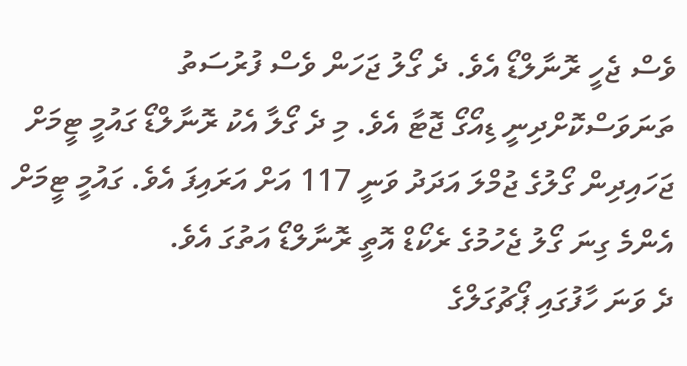ވެސް ޖެހީ ރޮނާލްޑޯ އެވެ. ދެ ގޯލު ޖަހަން ވެސް ފުރުސަތު ތަނަވަސްކޮށްދިނީ ޑިއޯގޯ ޖޮޓާ އެވެ. މި ދެ ގޯލާ އެކު ރޮނާލްޑޯ ގައުމީ ޓީމަށް ޖަހައިދިން ގޯލުގެ ޖުމްލަ އަދަދު ވަނީ 117 އަށް އަރައިފަ އެވެ. ގައުމީ ޓީމަށް އެންމެ ގިނަ ގޯލު ޖެހުމުގެ ރެކޯޑް އޮތީ ރޮނާލްޑޯ އަތުގަ އެވެ.
ދެ ވަނަ ހާފުގައި ޕޯޗުގަލްގެ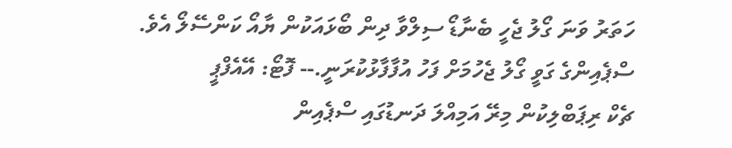ހަތަރު ވަނަ ގޯލު ޖެހީ ބެނާޑޯ ސިލްވާ ދިން ބޯޅައަކުން ޔާއޯ ކަންސޭލޯ އެވެ.
ސްޕެއިންގެ ގަވީ ގޯލު ޖެހުމަށް ފަހު އުފާފާޅުކުރަނީ.-- ފޮޓޯ: އޭއެފްޕީ
ޗެކް ރިޕަބްލިކުން މިރޭ އަމިއްލަ ދަނޑުގައި ސްޕެއިން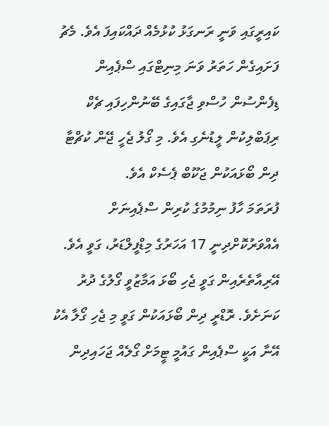ކައިރީގައި ވަނީ ރަނގަޅު ކުޅުމެއް ދައްކައިފަ އެވެ. މެޗު ފަށައިގެން ހަތަރު ވަނަ މިނިޓްގައި ސްޕެއިން ޑިފެންސުން ހުސްވި ޖާގައިގެ ބޭނުންހިފައި ޗެކް ރިޕަބްލިކުން ލީޑުނެގި އެވެ. މި ގޯލު ޖެހީ ޖޭން ކުޗްޓާ ދިން ބޯޅައަކުން ޖަކޫބް ޕެސެކް އެވެ.
ފުރަތަމަ ހާފު ނިމުމުގެ ކުރިން ސްޕެއިނަށް އެއްވަރުކޮށްދިނީ 17 އަހަރުގެ މިޑްފީލްޑަރު، ގަވީ އެވެ. އޭރިއާތެރެއިން ގަވީ ޖެހި ބޯޅަ އަމާޒުވީ ގޯލުގެ ދުރު ކަނަށެވެ. ރޮޑްރީ ދިން ބޯޅައަކުން ގަވީ މި ޖެހި ގޯލާ އެކު އޭނާ އަކީ ސްޕެއިން ގައުމީ ޓީމަށް ގޯލެއް ޖަހައިދިން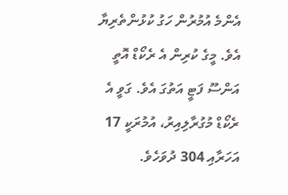އެންމެ އުމުރުން ހަގު ކުޅުންތެރިޔާ އެވެ. މީގެ ކުރިން އެ ރެކޯޑް އޮތީ އަންސޫ ފަޓީ އަތުގަ އެވެ. ގަވީ އެ ރެކޯޑް މުގުރާލިއިރު، އުމުރަކީ 17 އަހަރާއި 304 ދުވަހެވެ.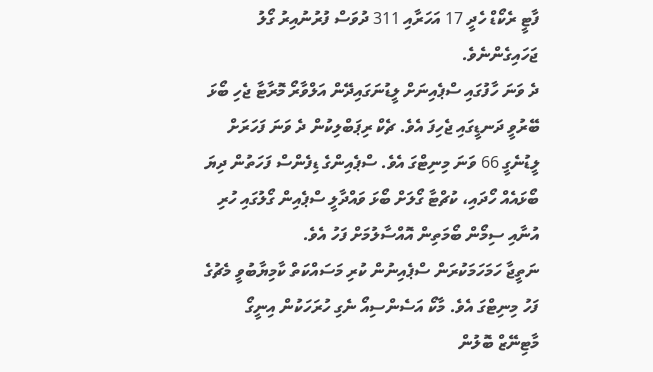ފާޓީ ރެކޯޑް ހެދީ 17 އަހަރާއި 311 ދުވަސް ފުރުނުއިރު ގޯލު ޖަހައިގެންނެވެ.
ދެ ވަނަ ހާފުގައި ސްޕެއިނަށް ލީޑުނަގައިދޭން އަލްވާރޯ މޮރާޓާ ޖެހި ބޯޅަ ބޭރުވީ ދަނޑީގައި ޖެހިފަ އެވެ. ޗެކް ރިޕަބްލިކުން ދެ ވަނަ ފަހަރަށް ލީޑުނެގީ 66 ވަނަ މިނިޓްގަ އެވެ. ސްޕެއިންގެ ޑިފެންސް ފަހަތުން ދިޔަ ބޯޅައެއް ހޯދައި، ކުޗްޓާ ގޯލަށް ބޯޅަ ވައްދާލީ ސްޕެއިން ގޯލުގައި ހުރި އުނާއި ސިމޯން ބޯމަތިން އޮއްސާލުމަށް ފަހު އެވެ.
ނަތީޖާ ހަމަހަމަކުރަން ސްޕެއިނުން ކުރި މަސައްކަތް ކާމިޔާބުވީ މެޗުގެ ފަހު މިނިޓްގަ އެވެ. މާކޯ އަސެންސިއޯ ނެގި ހުރަހަކުން އިނީގޯ މާޓިނޭޒް ބޮލުން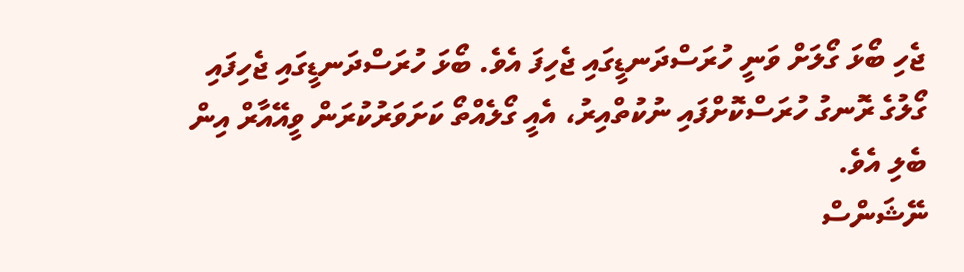ޖެހި ބޯޅަ ގޯލަށް ވަނީ ހުރަސްދަނޑީގައި ޖެހިފަ އެވެ. ބޯޅަ ހުރަސްދަނޑީގައި ޖެހިފައި ގޯލުގެ ރޮނގު ހުރަސްކޮށްފައި ނުކުތްއިރު، އެއީ ގޯލެއްތޯ ކަށަވަރުކުރަން ވީއޭއާރް އިން ބެލި އެވެ.
ނޭޝަންސް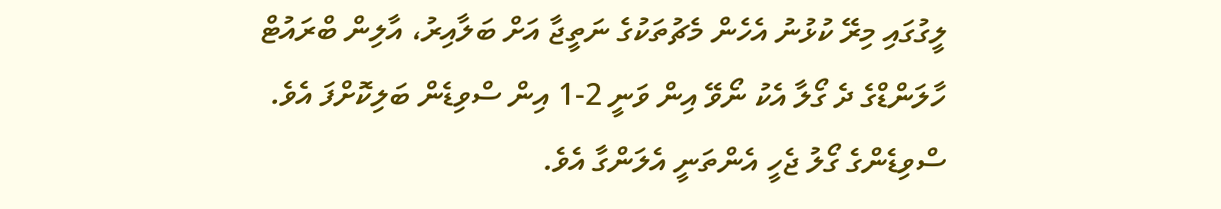ލީގުގައި މިރޭ ކުޅުނު އެހެން މެޗުތަކުގެ ނަތީޖާ އަށް ބަލާއިރު، އާލިން ބްރައުޓް ހާލަންޑްގެ ދެ ގޯލާ އެކު ނޯވޭ އިން ވަނީ 2-1 އިން ސްވިޑެން ބަލިކޮށްފަ އެވެ. ސްވިޑެންގެ ގޯލު ޖެހީ އެންތަނީ އެލަންގާ އެވެ.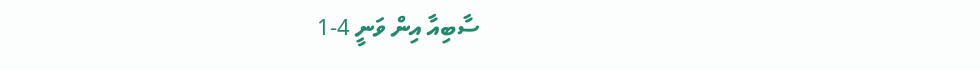ސާބިއާ އިން ވަނީ 4-1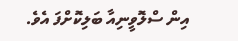އިން ސްލޮވީނިއާ ބަލިކޮށްފަ އެވެ.